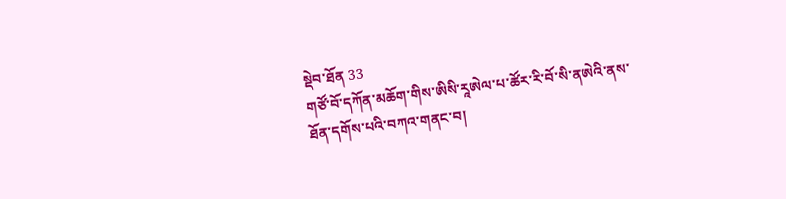སྡེབ་ཐོན 33
གཙོ་བོ་དཀོན་མཆོག་གིས་ཨིསི་རཱཨེལ་པ་ཚོར་རི་བོ་སི་ནཨེའི་ནས་ཐོན་དགོས་པའི་བཀའ་གནང་བ།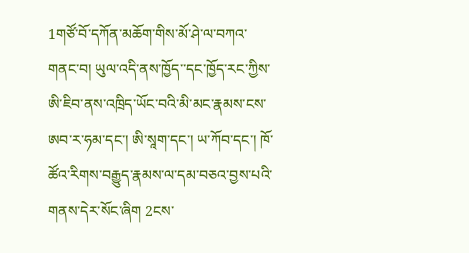1གཙོ་བོ་དཀོན་མཆོག་གིས་མོ་ཤེ་ལ་བཀའ་གནང་བ། ཡུལ་འདི་ནས་ཁྱོད་་དང་ཁྱོད་རང་ཀྱིས་ཨི་ཇིབ་ནས་འཁྲིད་ཡོང་བའི་མི་མང་རྣམས་ངས་ཨབ་ར་ཧམ་དང་། ཨི་སཱག་དང་། ཡ་ཀོབ་དང་། ཁོ་ཚོའ་རིགས་བརྒྱུད་རྣམས་ལ་དམ་བཅའ་བྱས་པའི་གནས་དེར་སོང་ཞིག 2ངས་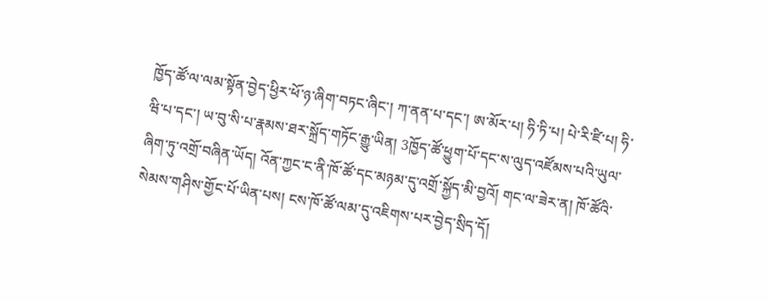ཁྱོད་ཚོ་ལ་ལམ་སྟོན་བྱེད་ཕྱིར་ཕོ་ཉ་ཞིག་བཏང་ཞིང་། ཀ་ནན་པ་དང་། ཨ་མོར་པ། ཧི་ཏི་པ། པེ་རི་ཛི་པ། ཧི་ཝི་པ་དང་། ཡ་བུ་སི་པ་རྣམས་ཐར་སྐྲོད་གཏོང་རྒྱུ་ཡིན། 3ཁྱོད་ཚོ་ཕྱུག་པོ་དང་ས་ལུད་འཛོམས་པའི་ཡུལ་ཞིག་ཏུ་འགྲོ་བཞིན་ཡོད། འོན་ཀྱང་ང་ནི་ཁོ་ཚོ་དང་མཉམ་དུ་འགྲོ་སྐྱོད་མི་བྱའོ། གང་ལ་ཟེར་ན། ཁོ་ཚོའི་སེམས་གཤིས་གྱོང་པོ་ཡིན་པས། ངས་ཁོ་ཚོ་ལམ་དུ་འཇིགས་པར་བྱེད་སྲིད་དོ།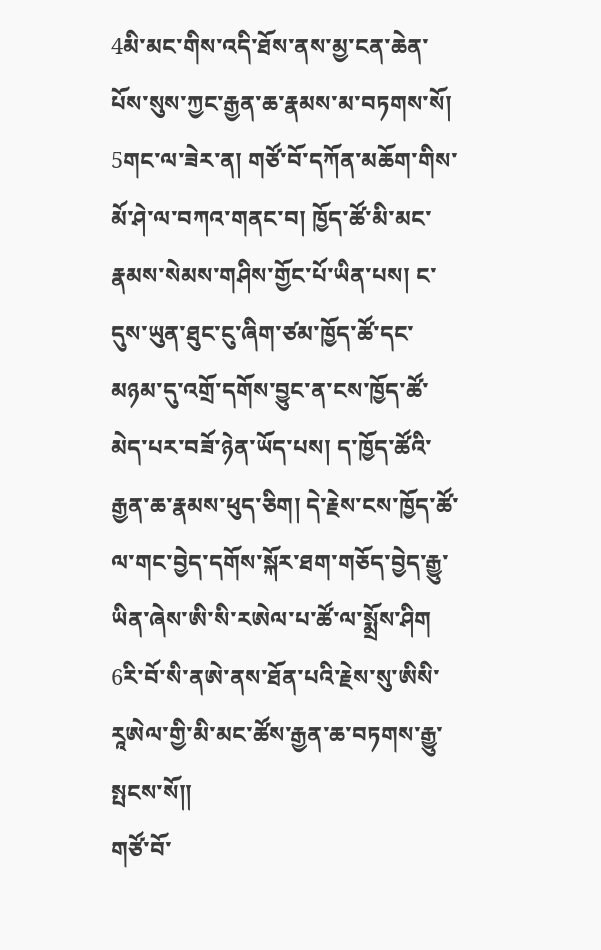4མི་མང་གིས་འདི་ཐོས་ནས་མྱ་ངན་ཆེན་པོས་སུས་ཀྱང་རྒྱན་ཆ་རྣམས་མ་བཏགས་སོ། 5གང་ལ་ཟེར་ན། གཙོ་བོ་དཀོན་མཆོག་གིས་མོ་ཤེ་ལ་བཀའ་གནང་བ། ཁྱོད་ཚོ་མི་མང་རྣམས་སེམས་གཤིས་གྱོང་པོ་ཡིན་པས། ང་དུས་ཡུན་ཐུང་ངུ་ཞིག་ཙམ་ཁྱོད་ཚོ་དང་མཉམ་དུ་འགྲོ་དགོས་བྱུང་ན་ངས་ཁྱོད་ཚོ་མེད་པར་བཟོ་ཉེན་ཡོད་པས། ད་ཁྱོད་ཚོའི་རྒྱན་ཆ་རྣམས་ཕུད་ཅིག། དེ་རྗེས་ངས་ཁྱོད་ཚོ་ལ་གང་བྱེད་དགོས་སྐོར་ཐག་གཅོད་བྱེད་རྒྱུ་ཡིན་ཞེས་ཨི་སི་རཨེལ་པ་ཚོ་ལ་སྨྲོས་ཤིག 6རི་བོ་སི་ནཨེ་ནས་ཐོན་པའི་རྗེས་སུ་ཨིསི་རཱཨེལ་གྱི་མི་མང་ཚོས་རྒྱན་ཆ་བཏགས་རྒྱུ་སྤངས་སོ༎
གཙོ་བོ་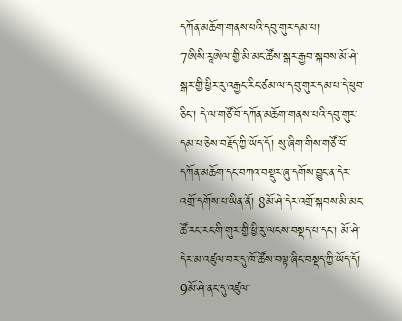དཀོན་མཆོག་གནས་པའི་དབུ་གུར་དམ་པ།
7ཨིསི་རཱཨེལ་གྱི་མི་མང་ཚོས་སྒར་རྒྱབ་སྐབས་མོ་ཤེ་སྒར་གྱི་ཕྱིར་རུ་འརྒྱང་རིང་ཙམ་ལ་དབུ་གུར་དམ་པ་དེ་ཕུབ་ཅིང་། དེ་ལ་གཙོ་བོ་དཀོན་མཆོག་གནས་པའི་དབུ་གུར་དམ་པ་ཅེས་བརྗོད་ཀྱི་ཡོད་དོ། སུ་ཞིག་གིས་གཙོ་བོ་དཀོན་མཆོག་དང་བཀའ་བསྡུར་ཞུ་དགོས་བྱུང་ན་དེར་འགྲོ་དགོས་པ་ཡིན་ནོ། 8མོ་ཤེ་དེར་འགྲོ་སྐབས་མི་མང་ཚོ་རང་རང་གི་གུར་གྱི་ཕྱི་རུ་ལངས་བསྡད་པ་དང་། མོ་ཤེ་དེར་མ་འཛུལ་བར་དུ་ཁོ་ཚོས་བལྟ་ཞིང་བསྡད་ཀྱི་ཡོད་དོ། 9མོ་ཤེ་ནང་དུ་འཛུལ་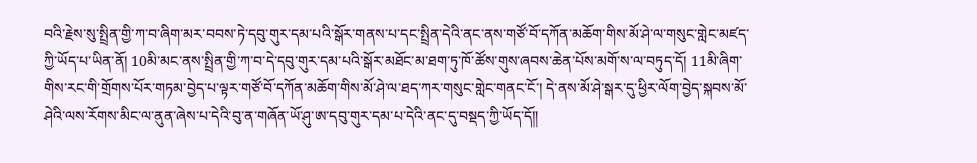བའི་རྗེས་སུ་སྤྲིན་གྱི་ཀ་བ་ཞིག་མར་བབས་ཏེ་དབུ་གུར་དམ་པའི་སྒོར་གནས་པ་དང་སྤྲིན་དེའི་ནང་ནས་གཙོ་བོ་དཀོན་མཆོག་གིས་མོ་ཤེ་ལ་གསུང་གླེང་མཛད་ཀྱི་ཡོད་པ་ཡིན་ནོ། 10མི་མང་ནས་སྤྲིན་གྱི་ཀ་བ་དེ་དབུ་གུར་དམ་པའི་སྒོར་མཐོང་མ་ཐག་ཏུ་ཁོ་ཚོས་གུས་ཞབས་ཆེན་པོས་མགོ་ས་ལ་བཏུད་དོ། 11མི་ཞིག་གིས་རང་གི་གྲོགས་པོར་གཏམ་བྱེད་པ་ལྟར་གཙོ་བོ་དཀོན་མཆོག་གིས་མོ་ཤེ་ལ་ཐད་ཀར་གསུང་གླེང་གནང་ངོ་། དེ་ནས་མོ་ཤེ་སྒར་དུ་ཕྱིར་ལོག་བྱེད་སྐབས་མོ་ཤེའི་ལས་རོགས་མིང་ལ་ནུན་ཞེས་པ་དེའི་བུ་ན་གཞོན་ཡོ་ཤུ་ཨ་དབུ་གུར་དམ་པ་དེའི་ནང་དུ་བསྡད་ཀྱི་ཡོད་དོ༎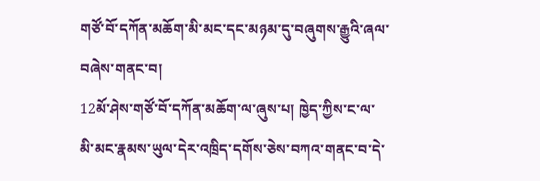གཙོ་བོ་དཀོན་མཆོག་མི་མང་དང་མཉམ་དུ་བཞུགས་རྒྱུའི་ཞལ་བཞེས་གནང་བ།
12མོ་ཤེས་གཙོ་བོ་དཀོན་མཆོག་ལ་ཞུས་པ། ཁྱེད་ཀྱིས་ང་ལ་མི་མང་རྣམས་ཡུལ་དེར་འཁྲིད་དགོས་ཅེས་བཀའ་གནང་བ་དེ་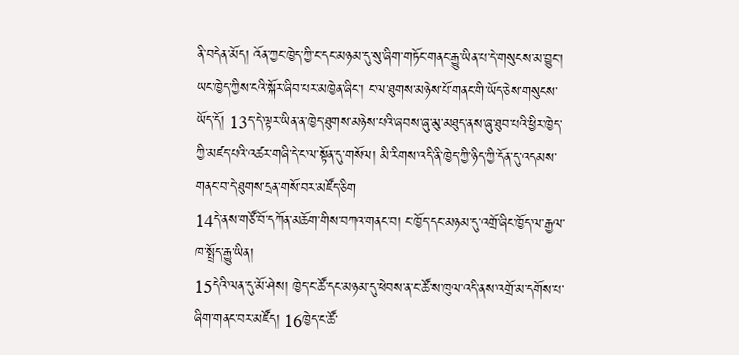ནི་བདེན་མོད། འོན་ཀྱང་ཁྱེད་ཀྱི་ང་དང་མཉམ་དུ་སུ་ཞིག་གཏོང་གནང་རྒྱུ་ཡིན་པ་དེ་གསུངས་མ་བྱུང་། ཡང་ཁྱེད་ཀྱིས་ངའི་སྐོར་ཞིབ་པར་མཁྱེན་ཞིང་། ང་ལ་ཐུགས་མཉེས་པོ་གནང་གི་ཡོད་ཅེས་གསུངས་ཡོད་དོ། 13ད་དེ་ལྟར་ཡིན་ན་ཁྱེད་ཐུགས་མཉེས་པའི་ཞབས་ཞུ་མུ་མཐུད་ནས་ཞུ་ཐུབ་པའི་ཕྱིར་ཁྱེད་ཀྱི་མཛད་པའི་འཚར་གཞི་དེ་ང་ལ་སྟོན་དུ་གསོལ། མི་རིགས་འདི་ནི་ཁྱེད་ཀྱི་ཉིད་ཀྱི་དོན་དུ་འདམས་གནང་བ་དེ་ཐུགས་དྲན་གསོ་བར་མཛོད་ཅིག
14དེ་ནས་གཙོ་བོ་དཀོན་མཆོག་གིས་བཀའ་གནང་བ། ང་ཁྱོད་དང་མཉམ་དུ་འགྲོ་ཞིང་ཁྱོད་ལ་རྒྱལ་ཁ་སྤྲོད་རྒྱུ་ཡིན།
15དེའི་ལན་དུ་མོ་ཤེས། ཁྱེད་ང་ཚོ་དང་མཉམ་དུ་ཕེབས་ན་ང་ཚོ་ས་ཁུལ་འདི་ནས་འགྲོ་མ་དགོས་པ་ཞིག་གནང་བར་མཛོད། 16ཁྱེད་ང་ཚོ་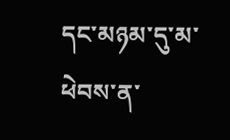དང་མཉམ་དུ་མ་ཕེབས་ན་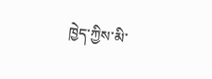ཁྱེད་ཀྱིས་མི་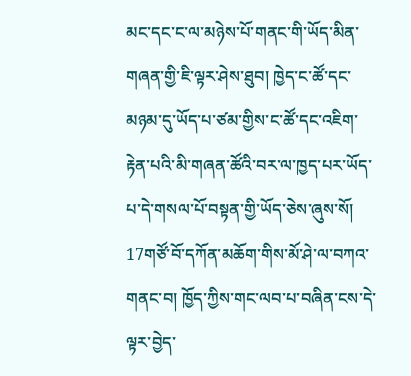མང་དང་ང་ལ་མཉེས་པོ་གནང་གི་ཡོད་མིན་གཞན་གྱི་ཇི་ལྟར་ཤེས་ཐུབ། ཁྱེད་ང་ཚོ་དང་མཉམ་དུ་ཡོད་པ་ཙམ་གྱིས་ང་ཚོ་དང་འཇིག་རྟེན་པའི་མི་གཞན་ཚོའི་བར་ལ་ཁྱད་པར་ཡོད་པ་དེ་གསལ་པོ་བསྟན་གྱི་ཡོད་ཅེས་ཞུས་སོ།
17གཙོ་བོ་དཀོན་མཆོག་གིས་མོ་ཤེ་ལ་བཀའ་གནང་བ། ཁྱོད་ཀྱིས་གང་ལབ་པ་བཞིན་ངས་དེ་ལྟར་བྱེད་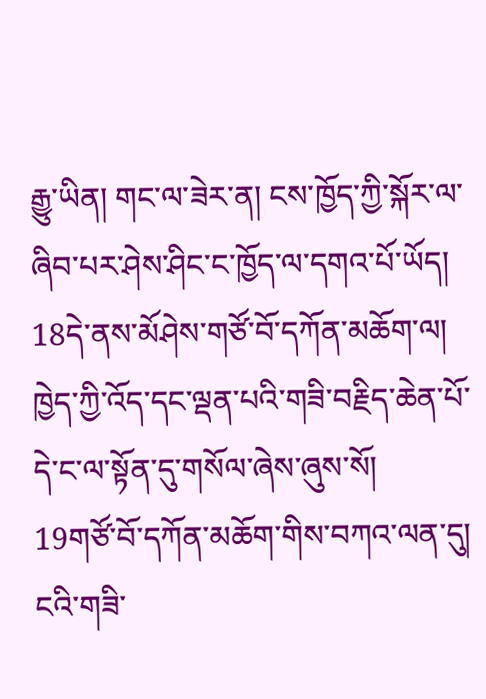རྒྱུ་ཡིན། གང་ལ་ཟེར་ན། ངས་ཁྱོད་ཀྱི་སྐོར་ལ་ཞིབ་པར་ཤེས་ཤིང་ང་ཁྱོད་ལ་དགའ་པོ་ཡོད།
18དེ་ནས་མོཤེས་གཙོ་བོ་དཀོན་མཆོག་ལ། ཁྱེད་ཀྱི་འོད་དང་ལྡན་པའི་གཟི་བརྗིད་ཆེན་པོ་དེ་ང་ལ་སྟོན་དུ་གསོལ་ཞེས་ཞུས་སོ།
19གཙོ་བོ་དཀོན་མཆོག་གིས་བཀའ་ལན་དུ། ངའི་གཟི་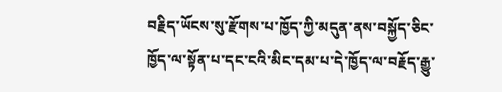བརྗིད་ཡོངས་སུ་རྫོགས་པ་ཁྱོད་ཀྱི་མདུན་ནས་བསྐྱོད་ཅིང་ཁྱོད་ལ་སྟོན་པ་དང་ངའི་མིང་དམ་པ་དེ་ཁྱོད་ལ་བརྗོད་རྒྱུ་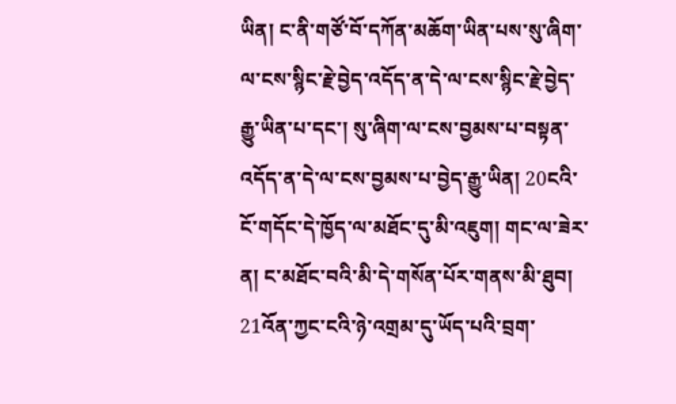ཡིན། ང་ནི་གཙོ་བོ་དཀོན་མཆོག་ཡིན་པས་སུ་ཞིག་ལ་ངས་སྙིང་རྗེ་བྱེད་འདོད་ན་དེ་ལ་ངས་སྙིང་རྗེ་བྱེད་རྒྱུ་ཡིན་པ་དང་། སུ་ཞིག་ལ་ངས་བྱམས་པ་བསྟན་འདོད་ན་དེ་ལ་ངས་བྱམས་པ་བྱེད་རྒྱུ་ཡིན། 20ངའི་ངོ་གདོང་དེ་ཁྱོད་ལ་མཐོང་དུ་མི་འཇུག། གང་ལ་ཟེར་ན། ང་མཐོང་བའི་མི་དེ་གསོན་པོར་གནས་མི་ཐུབ། 21འོན་ཀྱང་ངའི་ཉེ་འགྲམ་དུ་ཡོད་པའི་བྲག་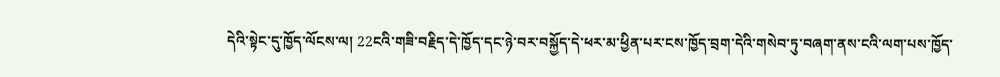དེའི་སྟེང་དུ་ཁྱོད་ལོངས་ལ། 22ངའི་གཟི་བརྗིད་དེ་ཁྱོད་དང་ཉེ་བར་བསྐྱོད་དེ་ཕར་མ་ཕྱིན་པར་ངས་ཁྱོད་བྲག་དེའི་གསེབ་ཏུ་བཞག་ནས་ངའི་ལག་པས་ཁྱོད་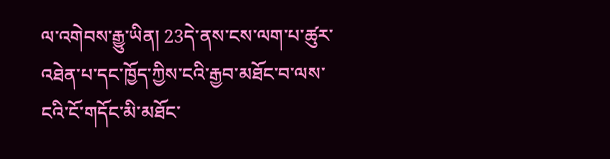ལ་འགེབས་རྒྱུ་ཡིན། 23དེ་ནས་ངས་ལག་པ་ཚུར་འཐེན་པ་དང་ཁྱོད་ཀྱིས་ངའི་རྒྱབ་མཐོང་བ་ལས་ངའི་ངོ་གདོང་མི་མཐོང་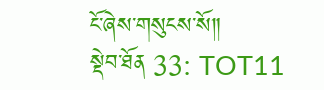ངོ་ཞེས་གསུངས་སོ༎
སྡེབ་ཐོན 33: TOT11